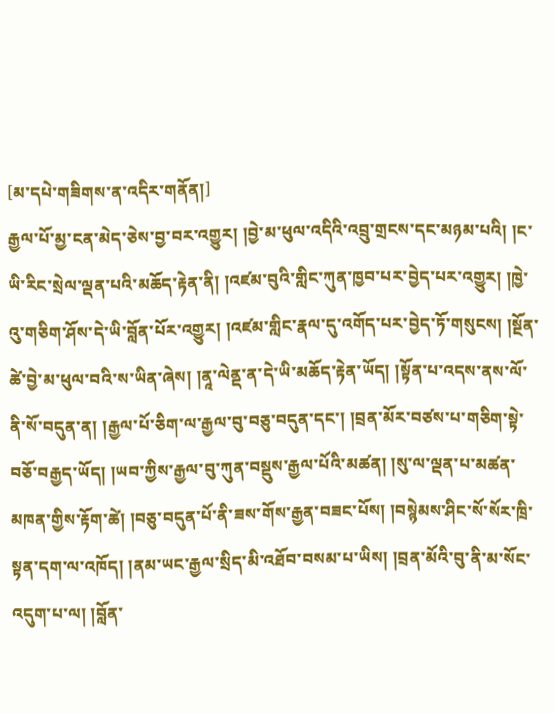[མ་དཔེ་གཟིགས་ན་འདིར་གནོན།]
རྒྱལ་པོ་མྱ་ངན་མེད་ཅེས་བྱ་བར་འགྱུར། །བྱེ་མ་ཕུལ་འདིའི་འབྲུ་གྲངས་དང་མཉམ་པའི། །ང་ཡི་རིང་སྲེལ་ལྡན་པའི་མཆོད་རྟེན་ནི། །འཛམ་བུའི་གླིང་ཀུན་ཁྱབ་པར་བྱེད་པར་འགྱུར། །ཁྱེ་འུ་གཅིག་ཤོས་དེ་ཡི་བློན་པོར་འགྱུར། །འཛམ་གླིང་རྣལ་དུ་འགོད་པར་བྱེད་ཏོ་གསུངས། །སྔོན་ཚེ་བྱེ་མ་ཕུལ་བའི་ས་ཡིན་ཞེས། །ནཱ་ལེནྡ་ན་དེ་ཡི་མཆོད་རྟེན་ཡོད། །སྟོན་པ་འདས་ནས་ལོ་ནི་སོ་བདུན་ན། །རྒྱལ་པོ་ཅིག་ལ་རྒྱལ་བུ་བཅུ་བདུན་དང་། །བྲན་མོར་བཙས་པ་གཅིག་སྟེ་བཅོ་བརྒྱད་ཡོད། །ཡབ་ཀྱིས་རྒྱལ་བུ་ཀུན་བསྡུས་རྒྱལ་པོའི་མཚན། །སུ་ལ་ལྡན་པ་མཚན་མཁན་གྱིས་རྟོག་ཚེ། །བཅུ་བདུན་པོ་ནི་ཟས་གོས་རྒྱན་བཟང་པོས། །བསྙེམས་ཤིང་སོ་སོར་ཁྲི་སྟན་དག་ལ་འཁོད། །ནམ་ཡང་རྒྱལ་སྲིད་མི་འཐོབ་བསམ་པ་ཡིས། །བྲན་མོའི་བུ་ནི་མ་སོང་འདུག་པ་ལ། །བློན་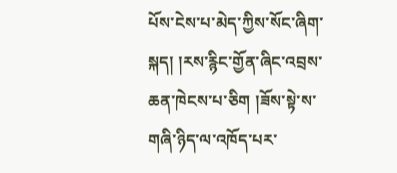པོས་ངེས་པ་མེད་ཀྱིས་སོང་ཞིག་སྐད། །རས་རྙིང་གྱོན་ཞིང་འབྲས་ཆན་ཁེངས་པ་ཅིག །ཟོས་སྟེ་ས་གཞི་ཉིད་ལ་འཁོད་པར་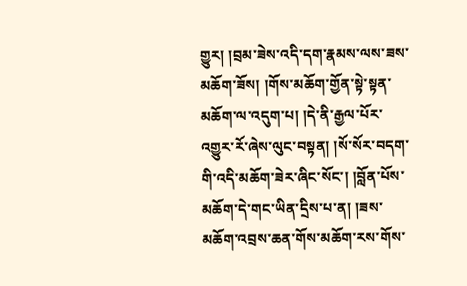གྱུར། །བྲམ་ཟེས་འདི་དག་རྣམས་ལས་ཟས་མཆོག་ཟོས། །གོས་མཆོག་གྱོན་སྟེ་སྟན་མཆོག་ལ་འདུག་པ། །དེ་ནི་རྒྱལ་པོར་འགྱུར་རོ་ཞེས་ལུང་བསྟན། །སོ་སོར་བདག་གི་འདི་མཆོག་ཟེར་ཞིང་སོང་། །བློན་པོས་མཆོག་དེ་གང་ཡིན་དྲིས་པ་ན། །ཟས་མཆོག་འབྲས་ཆན་གོས་མཆོག་རས་གོས་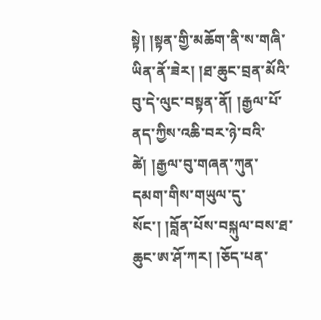སྟེ། །སྟན་གྱི་མཆོག་ནི་ས་གཞི་ཡིན་ནོ་ཟེར། །ཐ་ཆུང་བྲན་མོའི་བུ་དེ་ལུང་བསྟན་ནོ། །རྒྱལ་པོ་ནད་ཀྱིས་འཆི་བར་ཉེ་བའི་ཚེ། །རྒྱལ་བུ་གཞན་ཀུན་དམག་གིས་གཡུལ་དུ་སོང་། །བློན་པོས་བསྐུལ་བས་ཐ་ཆུང་ཨ་ཤོ་ཀར། །ཅོད་པན་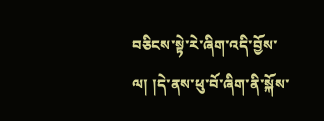བཅིངས་སྟེ་རེ་ཞིག་འདི་བྱོས་ལ། །དེ་ནས་ཕུ་བོ་ཞིག་ནི་སྐོས་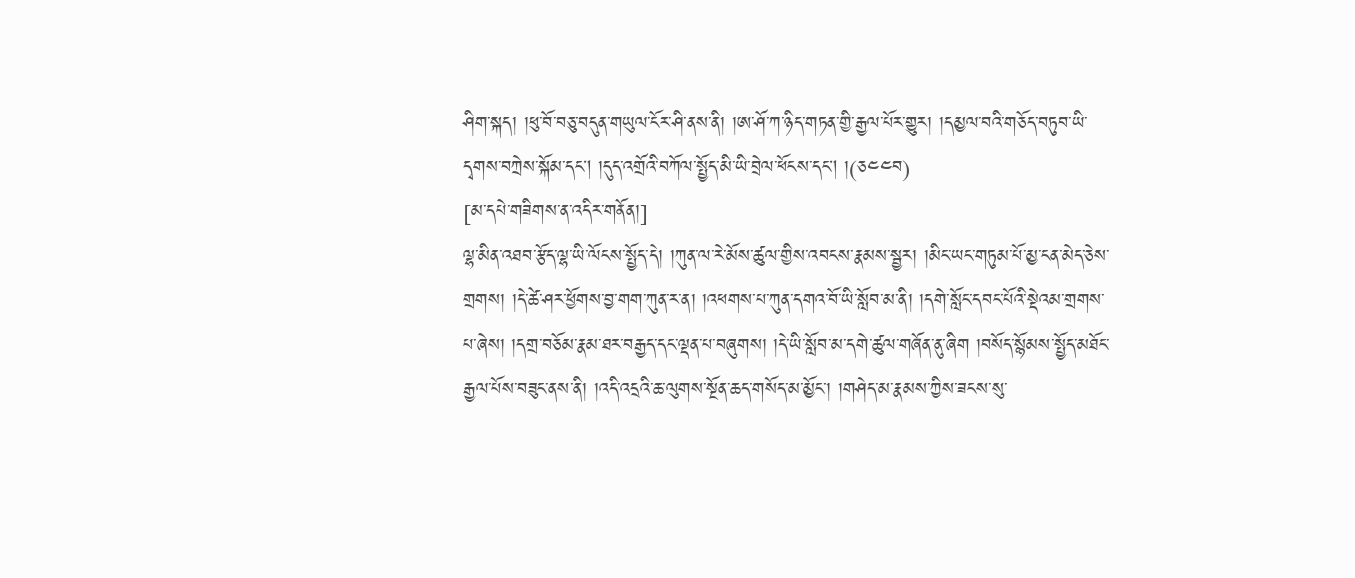ཤིག་སྐད། །ཕུ་བོ་བཅུ་བདུན་གཡུལ་ངོར་ཤི་ནས་ནི། །ཨ་ཤོ་ཀ་ཉིད་གཏན་གྱི་རྒྱལ་པོར་གྱུར། །དམྱལ་བའི་གཅོད་བཏུབ་ཡི་དྭགས་བཀྲེས་སྐོམ་དང། །དུད་འགྲོའི་བཀོལ་སྤྱོད་མི་ཡི་བྲེལ་ཕོངས་དང། །(ཅ༤༤བ)
[མ་དཔེ་གཟིགས་ན་འདིར་གནོན།]
ལྷ་མིན་འཐབ་རྩོད་ལྷ་ཡི་ལོངས་སྤྱོད་དེ། །ཀུན་ལ་རེ་མོས་ཚུལ་གྱིས་འབངས་རྣམས་སྦྱར། །མིང་ཡང་གཏུམ་པོ་མྱ་ངན་མེད་ཅེས་གྲགས། །དེ་ཚེ་ཤར་ཕྱོགས་བྱ་གག་ཀུན་ར་ན། །འཕགས་པ་ཀུན་དགའ་བོ་ཡི་སློབ་མ་ནི། །དགེ་སློང་དབང་པོའི་སྡེའམ་གྲགས་པ་ཞེས། །དགྲ་བཅོམ་རྣམ་ཐར་བརྒྱད་དང་ལྡན་པ་བཞུགས། །དེ་ཡི་སློབ་མ་དགེ་ཚུལ་གཞོན་ནུ་ཞིག །བསོད་སྙོམས་སྤྱོད་མཐོང་རྒྱལ་པོས་བཟུང་ནས་ནི། །འདི་འདྲའི་ཆ་ལུགས་སྔོན་ཆད་གསོད་མ་མྱོང་། །གཤེད་མ་རྣམས་ཀྱིས་ཟངས་སུ་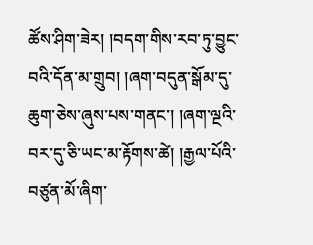ཚོས་ཤིག་ཟེར། །བདག་གིས་རབ་ཏུ་བྱུང་བའི་དོན་མ་གྲུབ། །ཞག་བདུན་སྒོམ་དུ་ཆུག་ཅེས་ཞུས་པས་གནང་། །ཞག་ལྔའི་བར་དུ་ཅི་ཡང་མ་རྟོགས་ཚེ། །རྒྱལ་པོའི་བཙུན་མོ་ཞིག་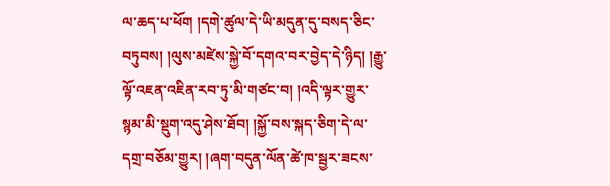ལ་ཆད་པ་ཕོག །དགེ་ཚུལ་དེ་ཡི་མདུན་དུ་བསད་ཅིང་བཏུབས། །ལུས་མཛེས་སྐྱེ་བོ་དགའ་བར་བྱེད་དེ་ཉིད། །རྒྱུ་ལྟོ་འཇན་འཇིན་རབ་ཏུ་མི་གཙང་བ། །འདི་ལྟར་གྱུར་སྙམ་མི་སྡུག་འདུ་ཤེས་ཐོབ། །སྐྱོ་བས་སྐད་ཅིག་དེ་ལ་དགྲ་བཅོམ་གྱུར། །ཞག་བདུན་ལོན་ཚེ་ཁ་སྦྱར་ཟངས་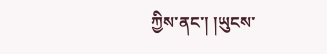ཀྱིས་ནང་། །ཡུངས་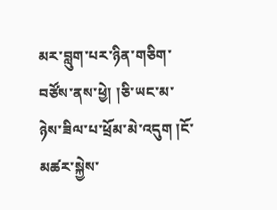མར་བླུག་པར་ཉིན་གཅིག་བཙོས་ནས་ཕྱེ། །ཅི་ཡང་མ་ཉེས་ཟིལ་པ་ཕྲོམ་མེ་འདུག །ངོ་མཚར་སྐྱེས་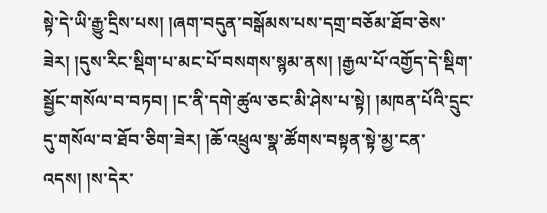སྟེ་དེ་ཡི་རྒྱུ་དྲིས་པས། །ཞག་བདུན་བསྒོམས་པས་དགྲ་བཅོམ་ཐོབ་ཅེས་ཟེར། །དུས་རིང་སྡིག་པ་མང་པོ་བསགས་སྙམ་ནས། །རྒྱལ་པོ་འགྱོད་དེ་སྡིག་སྦྱོང་གསོལ་བ་བཏབ། །ང་ནི་དགེ་ཚུལ་ཅང་མི་ཤེས་པ་སྟེ། །མཁན་པོའི་དྲུང་དུ་གསོལ་བ་ཐོབ་ཅིག་ཟེར། །ཆོ་འཕྲུལ་སྣ་ཚོགས་བསྟན་སྟེ་མྱ་ངན་འདས། །ས་དེར་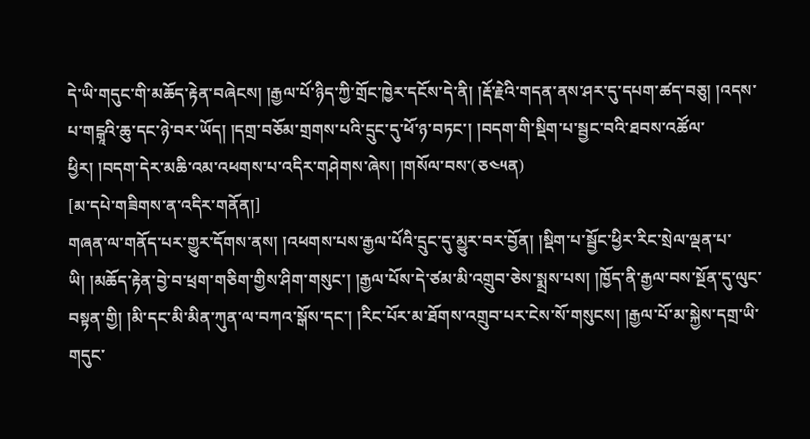དེ་ཡི་གདུང་གི་མཆོད་རྟེན་བཞེངས། །རྒྱལ་པོ་ཉིད་ཀྱི་གྲོང་ཁྱེར་དངོས་དེ་ནི། །རྡོ་རྗེའི་གདན་ནས་ཤར་དུ་དཔག་ཚད་བཅུ། །འདས་པ་གངྒཱའི་ཆུ་དང་ཉེ་བར་ཡོད། །དགྲ་བཅོམ་གྲགས་པའི་དྲུང་དུ་ཕོ་ཉ་བཏང་། །བདག་གི་སྡིག་པ་སྦྱང་བའི་ཐབས་འཚོལ་ཕྱིར། །བདག་དེར་མཆི་འམ་འཕགས་པ་འདིར་གཤེགས་ཞེས། །གསོལ་བས་(ཅ༤༥ན)
[མ་དཔེ་གཟིགས་ན་འདིར་གནོན།]
གཞན་ལ་གནོད་པར་གྱུར་དོགས་ནས། །འཕགས་པས་རྒྱལ་པོའི་དྲུང་དུ་མྱུར་བར་བྱོན། །སྡིག་པ་སྦྱོང་ཕྱིར་རིང་སྲེལ་ལྡན་པ་ཡི། །མཆོད་རྟེན་བྱེ་བ་ཕྲག་གཅིག་གྱིས་ཤིག་གསུང་། །རྒྱལ་པོས་དེ་ཙམ་མི་འགྲུབ་ཅེས་སྨྲས་པས། །ཁྱོད་ནི་རྒྱལ་བས་སྔོན་དུ་ལུང་བསྟན་གྱི། །མི་དང་མི་མིན་ཀུན་ལ་བཀའ་སྒོས་དང་། །རིང་པོར་མ་ཐོགས་འགྲུབ་པར་ངེས་སོ་གསུངས། །རྒྱལ་པོ་མ་སྐྱེས་དགྲ་ཡི་གདུང་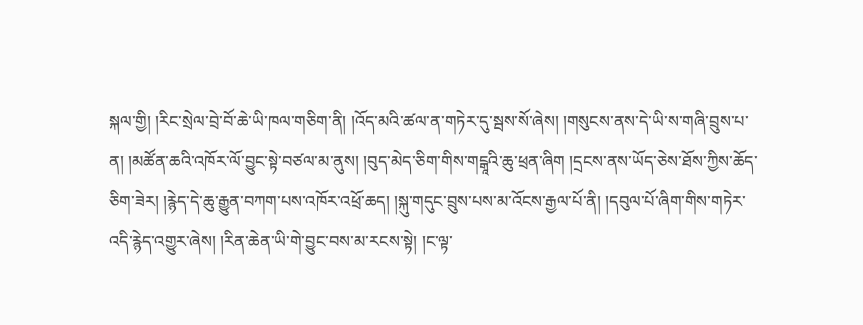སྐལ་གྱི། །རིང་སྲེལ་བྲེ་བོ་ཆེ་ཡི་ཁལ་གཅིག་ནི། །འོད་མའི་ཚལ་ན་གཏེར་དུ་སྦས་སོ་ཞེས། །གསུངས་ནས་དེ་ཡི་ས་གཞི་བྲུས་པ་ན། །མཚོན་ཆའི་འཁོར་ལོ་བྱུང་སྟེ་བཙལ་མ་ནུས། །བུད་མེད་ཅིག་གིས་གངྒཱའི་ཆུ་ཕྲན་ཞིག །དྲངས་ནས་ཡོད་ཅེས་ཐོས་ཀྱིས་ཆོད་ཅིག་ཟེར། །རྙེད་དེ་ཆུ་རྒྱུན་བཀག་པས་འཁོར་འཕྲོ་ཆད། །སྐུ་གདུང་བྲུས་པས་མ་འོངས་རྒྱལ་པོ་ནི། །དབུལ་པོ་ཞིག་གིས་གཏེར་འདི་རྙེད་འགྱུར་ཞེས། །རིན་ཆེན་ཡི་གེ་བྱུང་བས་མ་རངས་སྟེ། །ང་ལྟ་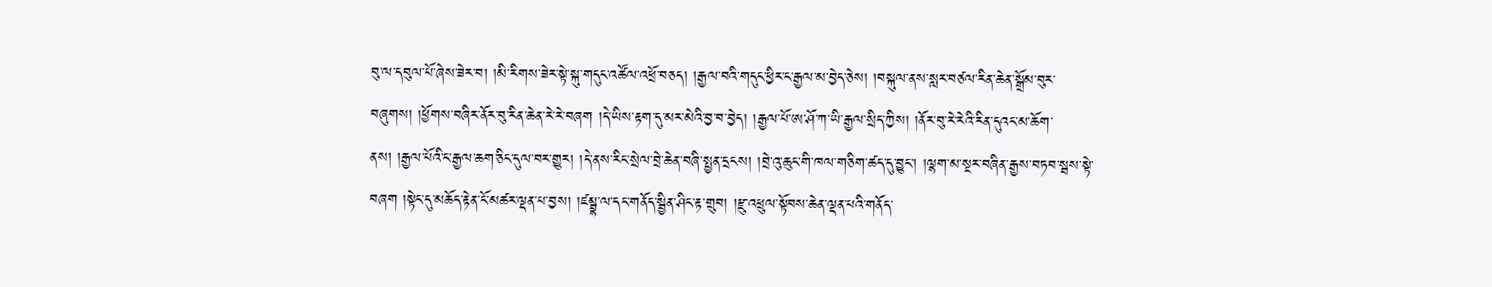བུ་ལ་དབུལ་པོ་ཞེས་ཟེར་བ། །མི་རིགས་ཟེར་སྟེ་སྐུ་གདུང་འཚོལ་འཕྲོ་བཅད། །རྒྱལ་བའི་གདུང་ཕྱིར་ང་རྒྱལ་མ་བྱེད་ཅེས། །བསྐུལ་ནས་སླར་བཙལ་རིན་ཆེན་སྒྲོམ་བུར་བཞུགས། །ཕྱོགས་བཞིར་ནོར་བུ་རིན་ཆེན་རེ་རེ་བཞག །དེ་ཡིས་རྟག་དུ་མར་མེའི་བྱ་བ་བྱེད། །རྒྱལ་པོ་ཨ་ཤོ་ཀ་ཡི་རྒྱལ་སྲིད་ཀྱིས། །ནོར་བུ་རེ་རེའི་རིན་དུའང་མ་ཆོག་ནས། །རྒྱལ་པོའི་ང་རྒྱལ་ཆག་ཅིང་དུལ་བར་གྱུར། །དེ་ནས་རིང་སྲེལ་བྲེ་ཆེན་བཞི་སྤྱན་དྲངས། །བྲེ་འུ་ཆུང་གི་ཁལ་གཅིག་ཚད་དུ་བྱུང་། །ལྷག་མ་སྔར་བཞིན་རྒྱས་བཏབ་སྦས་སྟེ་བཞག །སྟེང་དུ་མཆོད་རྟེན་ངོ་མཚར་ལྡན་པ་བྱས། །ཛམྦྷ་ལ་དང་གནོད་སྦྱིན་ཤིང་རྟ་གྲུབ། །རྫུ་འཕྲུལ་སྟོབས་ཆེན་ལྡན་པའི་གནོད་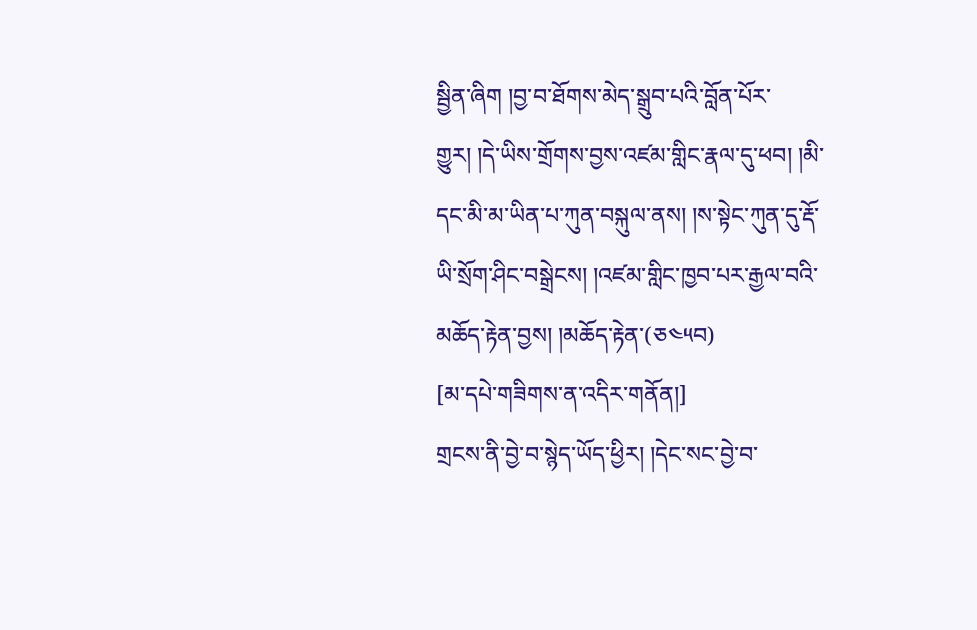སྦྱིན་ཞིག །བྱ་བ་ཐོགས་མེད་སྒྲུབ་པའི་བློན་པོར་གྱུར། །དེ་ཡིས་གྲོགས་བྱས་འཛམ་གླིང་རྣལ་དུ་ཕབ། །མི་དང་མི་མ་ཡིན་པ་ཀུན་བསྐུལ་ནས། །ས་སྟེང་ཀུན་དུ་རྡོ་ཡི་སྲོག་ཤིང་བསྒྲེངས། །འཛམ་གླིང་ཁྱབ་པར་རྒྱལ་བའི་མཆོད་རྟེན་བྱས། །མཆོད་རྟེན་(ཅ༤༥བ)
[མ་དཔེ་གཟིགས་ན་འདིར་གནོན།]
གྲངས་ནི་བྱེ་བ་སྙེད་ཡོད་ཕྱིར། །དེང་སང་བྱེ་བ་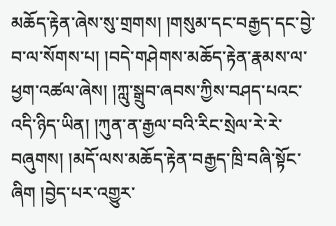མཆོད་རྟེན་ཞེས་སུ་གྲགས། །གསུམ་དང་བརྒྱད་དང་བྱེ་བ་ལ་སོགས་པ། །བདེ་གཤེགས་མཆོད་རྟེན་རྣམས་ལ་ཕྱག་འཚལ་ཞེས། །ཀླུ་སྒྲུབ་ཞབས་ཀྱིས་བཤད་པའང་འདི་ཉིད་ཡིན། །ཀུན་ན་རྒྱལ་བའི་རིང་སྲེལ་རེ་རེ་བཞུགས། །མདོ་ལས་མཆོད་རྟེན་བརྒྱད་ཁྲི་བཞི་སྟོང་ཞིག །བྱེད་པར་འགྱུར་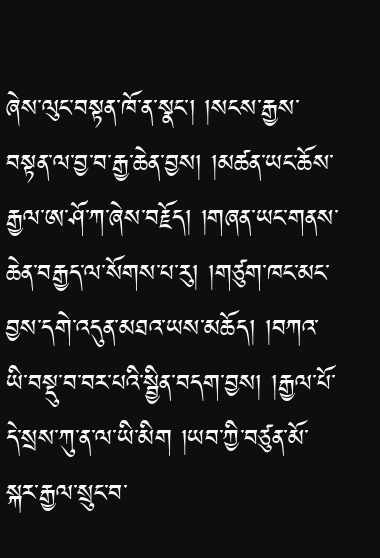ཞེས་ལུང་བསྟན་ཁོ་ན་སྣང་། །སངས་རྒྱས་བསྟན་ལ་བྱ་བ་རྒྱ་ཆེན་བྱས། །མཚན་ཡང་ཆོས་རྒྱལ་ཨ་ཤོ་ཀ་ཞེས་བརྗོད། །གཞན་ཡང་གནས་ཆེན་བརྒྱད་ལ་སོགས་པ་རུ། །གཙུག་ཁང་མང་བྱས་དགེ་འདུན་མཐའ་ཡས་མཆོད། །བཀའ་ཡི་བསྡུ་བ་བར་པའི་སྦྱིན་བདག་བྱས། །རྒྱལ་པོ་དེ་སྲས་ཀུ་ན་ལ་ཡི་མིག །ཡབ་ཀྱི་བཙུན་མོ་སྐར་རྒྱལ་སྲུང་བ་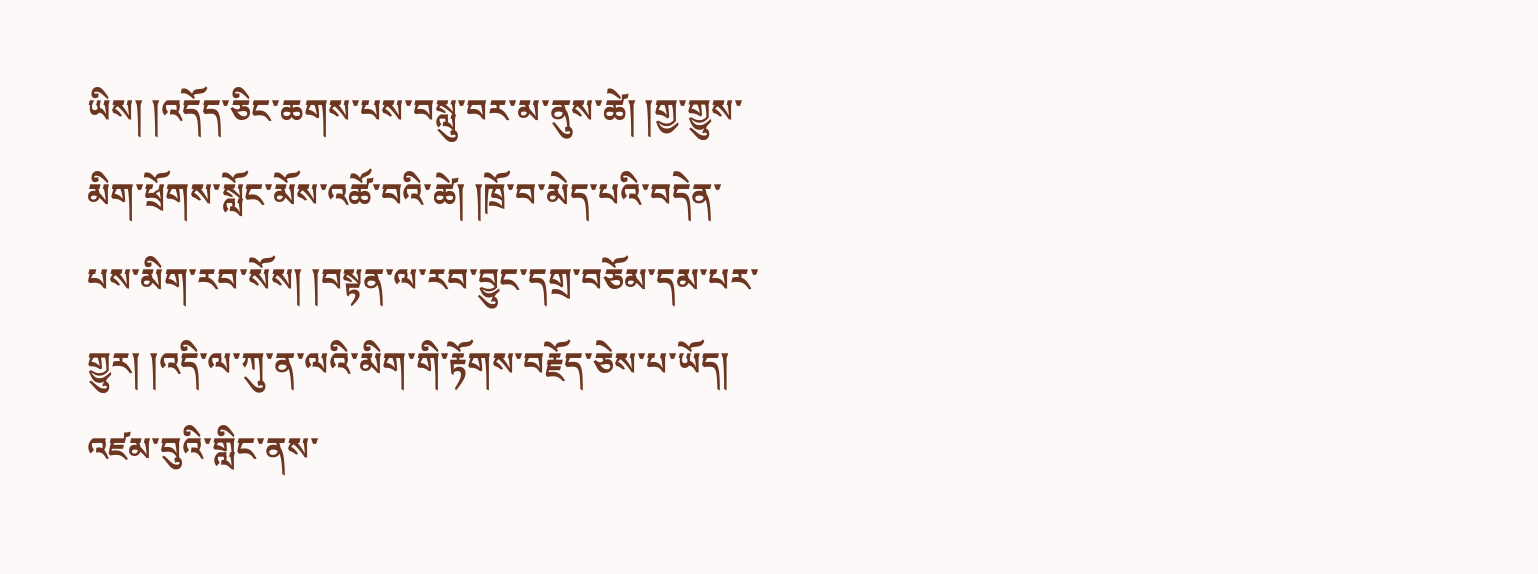ཡིས། །འདོད་ཅིང་ཆགས་པས་བསླུ་བར་མ་ནུས་ཚེ། །གྱ་གྱུས་མིག་ཕྲོགས་སློང་མོས་འཚོ་བའི་ཚེ། །ཁྲོ་བ་མེད་པའི་བདེན་པས་མིག་རབ་སོས། །བསྟན་ལ་རབ་བྱུང་དགྲ་བཅོམ་དམ་པར་གྱུར། །འདི་ལ་ཀུ་ན་ལའི་མིག་གི་རྟོགས་བརྗོད་ཅེས་པ་ཡོད། འཛམ་བུའི་གླིང་ནས་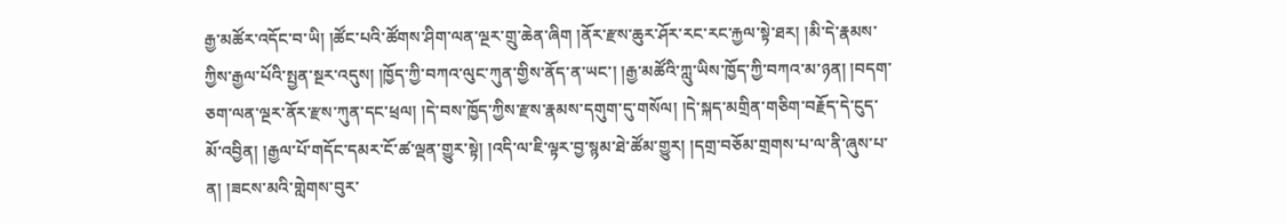རྒྱ་མཚོར་འདོང་བ་ཡི། །ཚོང་པའི་ཚོགས་ཤིག་ལན་ལྔར་གྲུ་ཆེན་ཞིག །ནོར་རྫས་ཆུར་ཤོར་རང་རང་རྐྱལ་སྟེ་ཐར། །མི་དེ་རྣམས་ཀྱིས་རྒྱལ་པོའི་སྤྱན་སྔར་འདུས། །ཁྱོད་ཀྱི་བཀའ་ལུང་ཀུན་གྱིས་ནོད་ན་ཡང་། །རྒྱ་མཚོའི་ཀླུ་ཡིས་ཁྱོད་ཀྱི་བཀའ་མ་ཉན། །བདག་ཅག་ལན་ལྔར་ནོར་རྫས་ཀུན་དང་ཕྲལ། །དེ་བས་ཁྱོད་ཀྱིས་རྫས་རྣམས་དགུག་དུ་གསོལ། །དེ་སྐད་མགྲིན་གཅིག་བརྗོད་དེ་ངུད་མོ་འབྱིན། །རྒྱལ་པོ་གདོང་དམར་ངོ་ཚ་ལྡན་གྱུར་སྟེ། །འདི་ལ་ཇི་ལྟར་བྱ་སྙམ་ཐེ་ཚོམ་གྱུར། །དགྲ་བཅོམ་གྲགས་པ་ལ་ནི་ཞུས་པ་ན། །ཟངས་མའི་གླེགས་བུར་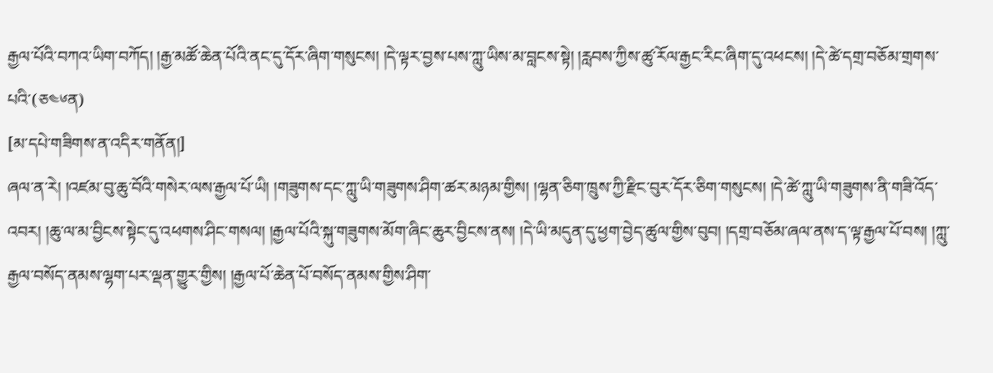རྒྱལ་པོའི་བཀའ་ཡིག་བཀོད། །རྒྱ་མཚོ་ཆེན་པོའི་ནང་དུ་དོར་ཞིག་གསུངས། །དེ་ལྟར་བྱས་པས་ཀླུ་ཡིས་མ་བླངས་སྟེ། །རླབས་ཀྱིས་ཚུ་རོལ་རྒྱང་རིང་ཞིག་དུ་འཕངས། །དེ་ཚེ་དགྲ་བཅོམ་གྲགས་པའི་(ཅ༤༦ན)
[མ་དཔེ་གཟིགས་ན་འདིར་གནོན།]
ཞལ་ན་རེ། །འཛམ་བུ་ཆུ་བོའི་གསེར་ལས་རྒྱལ་པོ་ཡི། །གཟུགས་དང་ཀླུ་ཡི་གཟུགས་ཤིག་ཚར་མཉམ་གྱིས། །ལྷན་ཅིག་ཁྲུས་ཀྱི་རྫིང་བུར་དོར་ཅིག་གསུངས། །དེ་ཚེ་ཀླུ་ཡི་གཟུགས་ནི་གཟི་འོད་འབར། །ཆུ་ལ་མ་བྱིངས་སྟེང་དུ་འཕགས་ཤིང་གསལ། །རྒྱལ་པོའི་སྐུ་གཟུགས་མོག་ཞིང་ཆུར་བྱིངས་ནས། །དེ་ཡི་མདུན་དུ་ཕྱག་བྱེད་ཚུལ་གྱིས་བུབ། །དགྲ་བཅོམ་ཞལ་ནས་ད་ལྟ་རྒྱལ་པོ་བས། །ཀླུ་རྒྱལ་བསོད་ནམས་ལྷག་པར་ལྡན་གྱུར་གྱིས། །རྒྱལ་པོ་ཆེན་པོ་བསོད་ནམས་གྱིས་ཤིག་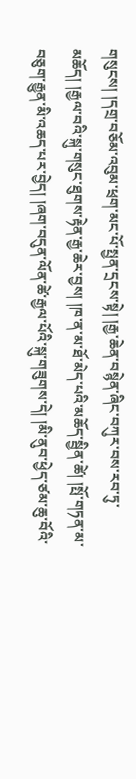གསུངས། །དགྲ་བཅོམ་འབུམ་ཕྲག་མང་པོ་སྤྱན་དྲངས་སྟེ། །རྒྱ་ཆེན་བསྙེན་ཞིང་བཀུར་བས་རབ་ཏུ་མཆོད། །རྒྱལ་བའི་སྐུ་གསུང་ཐུགས་རྟེན་རྒྱ་ཆེར་བྱས། །ཁ་ན་མ་ཐོ་མེད་པའི་མཆོད་སྦྱིན་ཚེ། །སྤོ་གཏན་མ་བཅུག་རྒྱུན་མི་འཆད་པར་བྱེད། །ཞག་བདུན་ལོན་ཚེ་རྒྱལ་པོའི་སྐུ་གཟུགས་དེ། །མི་ནུབ་ཕྱེད་ཙམ་ཆུ་བོའི་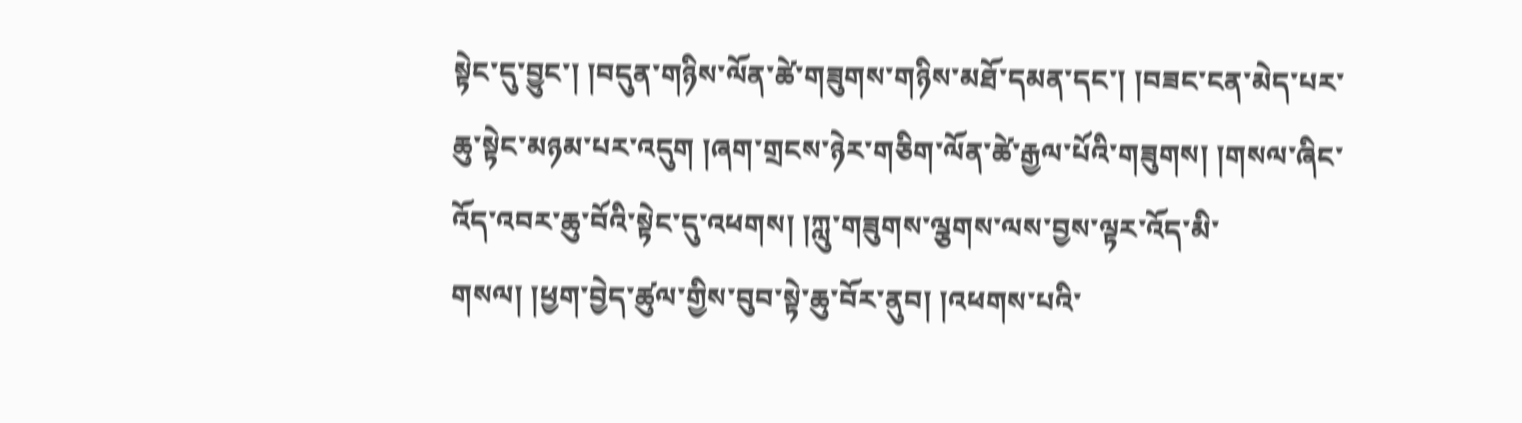སྟེང་དུ་བྱུང་། །བདུན་གཉིས་ལོན་ཚེ་གཟུགས་གཉིས་མཐོ་དམན་དང་། །བཟང་ངན་མེད་པར་ཆུ་སྟེང་མཉམ་པར་འདུག །ཞག་གྲངས་ཉེར་གཅིག་ལོན་ཚེ་རྒྱལ་པོའི་གཟུགས། །གསལ་ཞིང་འོད་འབར་ཆུ་བོའི་སྟེང་དུ་འཕགས། །ཀླུ་གཟུགས་ལྕགས་ལས་བྱས་ལྟར་འོད་མི་གསལ། །ཕྱག་བྱེད་ཚུལ་གྱིས་བུབ་སྟེ་ཆུ་བོར་ནུབ། །འཕགས་པའི་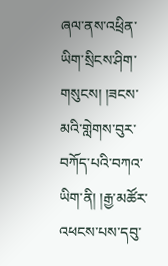ཞལ་ནས་འཕྲིན་ཡིག་སྲིངས་ཤིག་གསུངས། །ཟངས་མའི་གླེགས་བུར་བཀོད་པའི་བཀའ་ཡིག་ནི། །རྒྱ་མཚོར་འཕངས་པས་དབུ་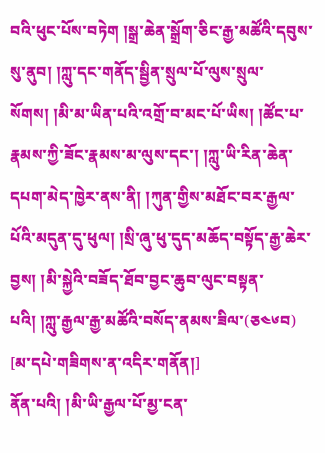བའི་ཕུང་པོས་བཏེག །སྒྲ་ཆེན་སྒྲོག་ཅིང་རྒྱ་མཚོའི་དབུས་སུ་ནུབ། །ཀླུ་དང་གནོད་སྦྱིན་སྲུལ་པོ་ལུས་སྲུལ་སོགས། །མི་མ་ཡིན་པའི་འགྲོ་བ་མང་པོ་ཡིས། །ཚོང་པ་རྣམས་ཀྱི་ཟོང་རྣམས་མ་ལུས་དང་། །ཀླུ་ཡི་རིན་ཆེན་དཔག་མེད་ཁྱེར་ནས་ནི། །ཀུན་གྱིས་མཐོང་བར་རྒྱལ་པོའི་མདུན་དུ་ཕུལ། །སྲི་ཞུ་ཕུ་དུད་མཆོད་བསྟོད་རྒྱ་ཆེར་བྱས། །མི་སྐྱེའི་བཟོད་ཐོབ་བྱང་ཆུབ་ལུང་བསྟན་པའི། །ཀླུ་རྒྱལ་རྒྱ་མཚོའི་བསོད་ནམས་ཟིལ་(ཅ༤༦བ)
[མ་དཔེ་གཟིགས་ན་འདིར་གནོན།]
ནོན་པའི། །མི་ཡི་རྒྱལ་པོ་མྱ་ངན་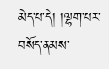མེད་པ་དེ། །ལྷག་པར་བསོད་ནམས་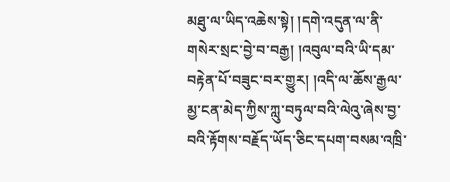མཐུ་ལ་ཡིད་འཆེས་སྟེ། །དགེ་འདུན་ལ་ནི་གསེར་སྲང་བྱེ་བ་བརྒྱ། །འབུལ་བའི་ཡི་དམ་བརྟེན་པོ་བཟུང་བར་གྱུར། །འདི་ལ་ཆོས་རྒྱལ་མྱ་ངན་མེད་ཀྱིས་ཀླུ་བཏུལ་བའི་ལེའུ་ཞེས་བྱ་བའི་རྟོགས་བརྗོད་ཡོད་ཅིང་དཔག་བསམ་འཁྲི་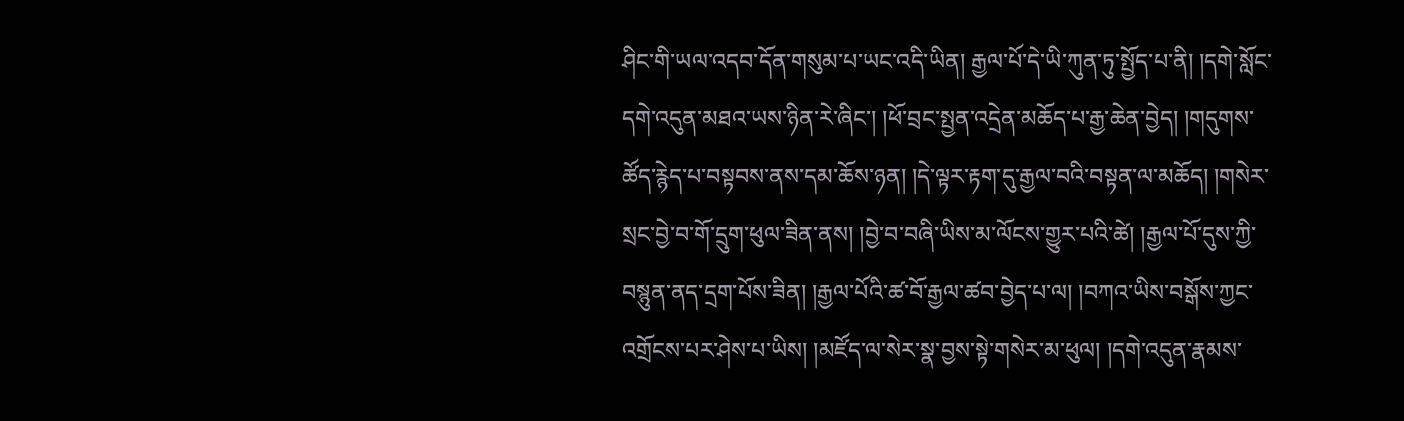ཤིང་གི་ཡལ་འདབ་དོན་གསུམ་པ་ཡང་འདི་ཡིན། རྒྱལ་པོ་དེ་ཡི་ཀུན་ཏུ་སྤྱོད་པ་ནི། །དགེ་སློང་དགེ་འདུན་མཐའ་ཡས་ཉིན་རེ་ཞིང་། །ཕོ་བྲང་སྤྱན་འདྲེན་མཆོད་པ་རྒྱ་ཆེན་བྱེད། །གདུགས་ཚོད་རྙེད་པ་བསྟབས་ནས་དམ་ཆོས་ཉན། །དེ་ལྟར་རྟག་དུ་རྒྱལ་བའི་བསྟན་ལ་མཆོད། །གསེར་སྲང་བྱེ་བ་གོ་དྲུག་ཕུལ་ཟིན་ནས། །བྱེ་བ་བཞི་ཡིས་མ་ལོངས་གྱུར་པའི་ཚེ། །རྒྱལ་པོ་དུས་ཀྱི་བསྙུན་ནད་དྲག་པོས་ཟིན། །རྒྱལ་པོའི་ཚ་བོ་རྒྱལ་ཚབ་བྱེད་པ་ལ། །བཀའ་ཡིས་བསྒོས་ཀྱང་འགྲོངས་པར་ཤེས་པ་ཡིས། །མཛོད་ལ་སེར་སྣ་བྱས་སྟེ་གསེར་མ་ཕུལ། །དགེ་འདུན་རྣམས་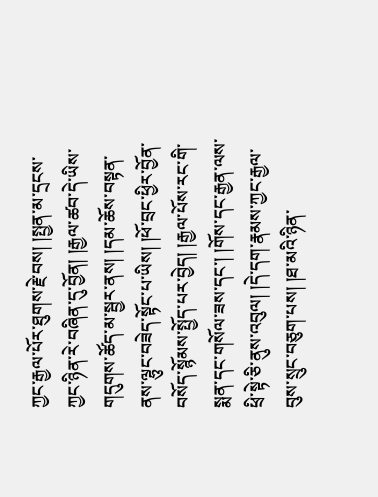ཀྱང་རྒྱལ་པོར་ཐུགས་རྗེ་བས། །སྤྱན་མ་དྲངས་ཀྱང་ཉིན་རེ་བཞིན་དུ་བྱོན། །རྒྱལ་ཚབ་དེ་ཡིས་གདུགས་ཚོད་མ་སྦྱར་ནས། །དམ་ཆོས་བསྟན་ནས་ལྷུང་བཟེད་སྟོང་པ་ཡིས། །ཕོ་བྲང་ཕྱིར་བྱོན་བསོད་སྙོམས་སྤྱོད་པར་བྱེད། །རྒྱལ་པོས་རང་གི་སྨན་དང་གསོལ་ཟས་དང་། །གོས་དང་རྒྱན་ལས་ཕྲི་སྟེ་ཅི་ནུས་འབུལ། །དེ་དག་རྣམས་ཀྱང་རྒྱལ་བུས་སྲུང་བཅུག་པས། །ཐ་མའི་ཉིན་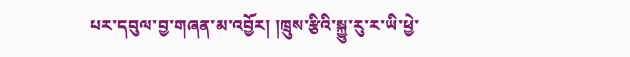པར་དབུལ་བྱ་གཞན་མ་འབྱོར། །ཁྲུས་རྩིའི་སྐྱུ་རུ་ར་ཡི་ཕྱེ་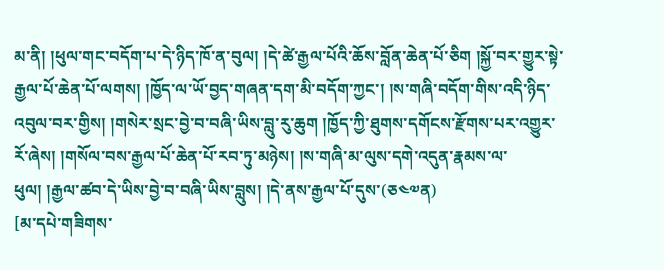མ་ནི། །ཕུལ་གང་བདོག་པ་དེ་ཉིད་ཁོ་ན་བུལ། །དེ་ཚེ་རྒྱལ་པོའི་ཆོས་བློན་ཆེན་པོ་ཅིག །སྐྱོ་བར་གྱུར་སྟེ་རྒྱལ་པོ་ཆེན་པོ་ལགས། །ཁྱོད་ལ་ཡོ་བྱད་གཞན་དག་མི་བདོག་ཀྱང་། །ས་གཞི་བདོག་གིས་འདི་ཉིད་འབུལ་བར་གྱིས། །གསེར་སྲང་བྱེ་བ་བཞི་ཡིས་བླུ་རུ་ཆུག །ཁྱོད་ཀྱི་ཐུགས་དགོངས་རྫོགས་པར་འགྱུར་རོ་ཞེས། །གསོལ་བས་རྒྱལ་པོ་ཆེན་པོ་རབ་ཏུ་མཉེས། །ས་གཞི་མ་ལུས་དགེ་འདུན་རྣམས་ལ་ཕུལ། །རྒྱལ་ཚབ་དེ་ཡིས་བྱེ་བ་བཞི་ཡིས་བླུས། །དེ་ནས་རྒྱལ་པོ་དུས་(ཅ༤༧ན)
[མ་དཔེ་གཟིགས་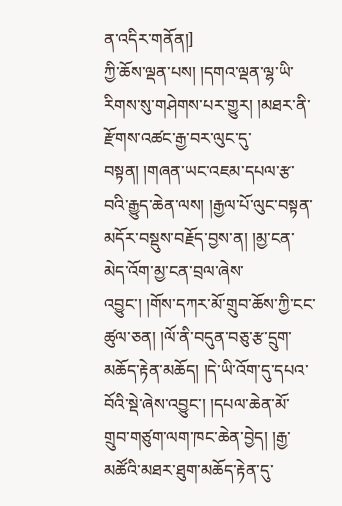ན་འདིར་གནོན།]
ཀྱི་ཆོས་ལྡན་པས། །དགའ་ལྡན་ལྷ་ཡི་རིགས་སུ་གཤེགས་པར་གྱུར། །མཐར་ནི་རྫོགས་འཚང་རྒྱ་བར་ལུང་དུ་བསྟན། །གཞན་ཡང་འཇམ་དཔལ་རྩ་བའི་རྒྱུད་ཆེན་ལས། །རྒྱལ་པོ་ལུང་བསྟན་མདོར་བསྡུས་བརྗོད་བྱས་ན། །མྱ་ངན་མེད་འོག་མྱ་ངན་བྲལ་ཞེས་འབྱུང་། །གོས་དཀར་མོ་གྲུབ་ཆོས་ཀྱི་ངང་ཚུལ་ཅན། །ལོ་ནི་བདུན་བཅུ་རྩ་དྲུག་མཆོད་རྟེན་མཆོད། །དེ་ཡི་འོག་དུ་དཔའ་བོའི་སྡེ་ཞེས་འབྱུང་། །དཔལ་ཆེན་མོ་གྲུབ་གཙུག་ལག་ཁང་ཆེན་བྱེད། །རྒྱ་མཚོའི་མཐར་ཐུག་མཆོད་རྟེན་དུ་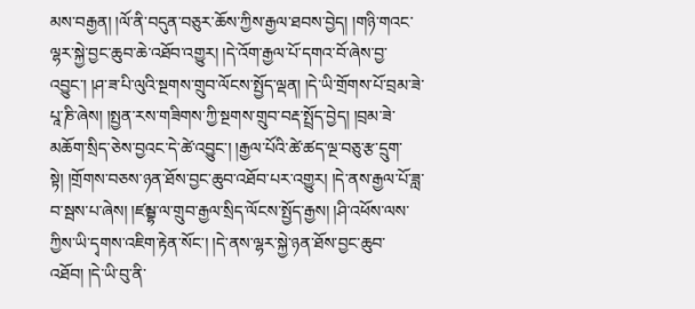མས་བརྒྱན། །ལོ་ནི་བདུན་བཅུར་ཆོས་ཀྱིས་རྒྱལ་ཐབས་བྱེད། །གཉི་གའང་ལྷར་སྐྱེ་བྱང་ཆུབ་ཆེ་འཐོབ་འགྱུར། །དེ་འོག་རྒྱལ་པོ་དགའ་བོ་ཞེས་བྱ་འབྱུང་། །ཤ་ཟ་པི་ལུའི་སྔགས་གྲུབ་ལོངས་སྤྱོད་ལྡན། །དེ་ཡི་གྲོགས་པོ་བྲམ་ཟེ་པཱ་ཎི་ཞེས། །སྤྱན་རས་གཟིགས་ཀྱི་སྔགས་གྲུབ་བརྡ་སྤྲོད་བྱེད། །བྲམ་ཟེ་མཆོག་སྲིད་ཅེས་བྱའང་དེ་ཚེ་འབྱུང་། །རྒྱལ་པོའི་ཚེ་ཚད་ལྔ་བཅུ་རྩ་དྲུག་སྟེ། །གྲོགས་བཅས་ཉན་ཐོས་བྱང་ཆུབ་འཐོབ་པར་འགྱུར། །དེ་ནས་རྒྱལ་པོ་ཟླ་བ་སྦས་པ་ཞེས། །ཛམྦྷ་ལ་གྲུབ་རྒྱལ་སྲིད་ལོངས་སྤྱོད་རྒྱས། །ཤི་འཕོས་ལས་ཀྱིས་ཡི་དྭགས་འཇིག་རྟེན་སོང་། །དེ་ནས་ལྷར་སྐྱེ་ཉན་ཐོས་བྱང་ཆུབ་འཐོབ། །དེ་ཡི་བུ་ནི་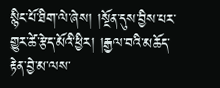སྙིང་པོ་ཐིག་ལེ་ཞེས། །སྔོན་དུས་བྱིས་པར་གྱུར་ཚེ་རྩེད་མོའི་ཕྱིར། །རྒྱལ་བའི་མཆོད་རྟེན་བྱེ་མ་ལས་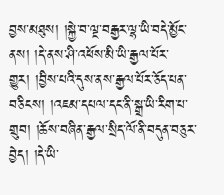བྱས་མཐུས། །སྐྱེ་བ་ལྔ་བརྒྱར་ལྷ་ཡི་བདེ་མྱོང་ནས། །དེ་ནས་ཤི་འཕོས་མི་ཡི་རྒྱལ་པོར་གྱུར། །བྱིས་པའི་དུས་ནས་རྒྱལ་པོར་ཅོད་པན་བཅིངས། །འཇམ་དཔལ་དང་ནི་སྒྲ་ཡི་རིག་པ་གྲུབ། །ཆོས་བཞིན་རྒྱལ་སྲིད་ལོ་ནི་བདུན་བཅུར་བྱེད། །དེ་ཡི་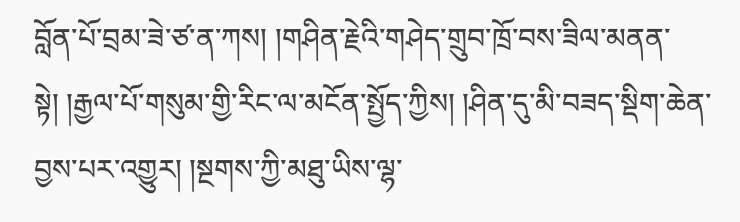བློན་པོ་བྲམ་ཟེ་ཙ་ན་ཀས། །གཤིན་རྗེའི་གཤེད་གྲུབ་ཁྲོ་བས་ཟིལ་མནན་སྟེ། །རྒྱལ་པོ་གསུམ་གྱི་རིང་ལ་མངོན་སྤྱོད་ཀྱིས། །ཤིན་དུ་མི་བཟད་སྡིག་ཆེན་བྱས་པར་འགྱུར། །སྔགས་ཀྱི་མཐུ་ཡིས་ལྷ་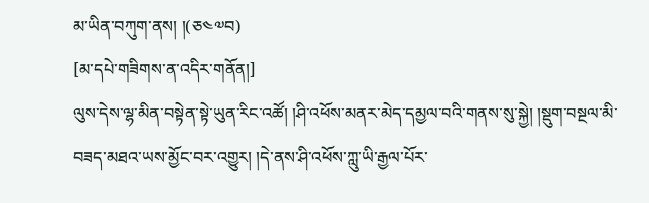མ་ཡིན་བཀུག་ནས། །(ཅ༤༧བ)
[མ་དཔེ་གཟིགས་ན་འདིར་གནོན།]
ལུས་དེས་ལྷ་མིན་བསྟེན་སྟེ་ཡུན་རིང་འཚོ། །ཤི་འཕོས་མནར་མེད་དམྱལ་བའི་གནས་སུ་སྐྱེ། །སྡུག་བསྔལ་མི་བཟད་མཐའ་ཡས་མྱོང་བར་འགྱུར། །དེ་ནས་ཤི་འཕོས་ཀླུ་ཡི་རྒྱལ་པོར་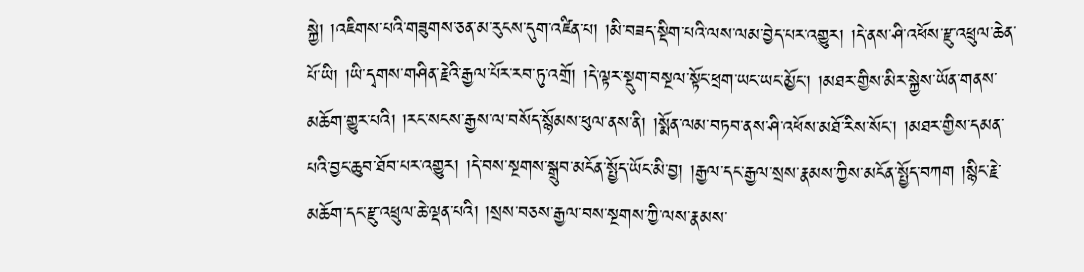སྐྱེ། །འཇིགས་པའི་གཟུགས་ཅན་མ་རུངས་དུག་འཛིན་པ། །མི་བཟད་སྡིག་པའི་ལས་ལམ་བྱེད་པར་འགྱུར། །དེ་ནས་ཤི་འཕོས་རྫུ་འཕྲུལ་ཆེན་པོ་ཡི། །ཡི་དྭགས་གཤིན་རྗེའི་རྒྱལ་པོར་རབ་ཏུ་འགྲོ། །དེ་ལྟར་སྡུག་བསྔལ་སྟོང་ཕྲག་ཡང་ཡང་མྱོང་། །མཐར་གྱིས་མིར་སྐྱེས་ཡོན་གནས་མཆོག་གྱུར་པའི། །རང་སངས་རྒྱས་ལ་བསོད་སྙོམས་ཕུལ་ནས་ནི། །སྨོན་ལམ་བཏབ་ནས་ཤི་འཕོས་མཐོ་རིས་སོང་། །མཐར་གྱིས་དམན་པའི་བྱང་ཆུབ་ཐོབ་པར་འགྱུར། །དེ་བས་སྔགས་སྒྲུབ་མངོན་སྤྱོད་ཡོང་མི་བྱ། །རྒྱལ་དང་རྒྱལ་སྲས་རྣམས་ཀྱིས་མངོན་སྤྱོད་བཀག །སྙིང་རྗེ་མཆོག་དང་རྫུ་འཕྲུལ་ཆེ་ལྡན་པའི། །སྲས་བཅས་རྒྱལ་བས་སྔགས་ཀྱི་ལས་རྣམས་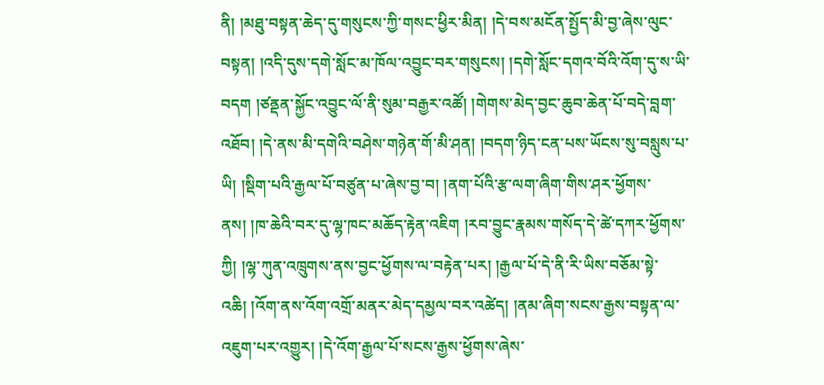ནི། །མཐུ་བསྟན་ཆེད་དུ་གསུངས་ཀྱི་གསང་ཕྱིར་མིན། །དེ་བས་མངོན་སྤྱོད་མི་བྱ་ཞེས་ལུང་བསྟན། །འདི་དུས་དགེ་སློང་མ་ཁོལ་འབྱུང་བར་གསུངས། །དགེ་སློང་དགའ་བོའི་འོག་དུ་ས་ཡི་བདག །ཙནྡན་སྐྱོང་འབྱུང་ལོ་ནི་སུམ་བརྒྱར་འཚོ། །གེགས་མེད་བྱང་ཆུབ་ཆེན་པོ་བདེ་བླག་འཐོབ། །དེ་ནས་མི་དགེའི་བཤེས་གཉེན་གོ་མི་ཤན། །བདག་ཉིད་ངན་པས་ཡོངས་སུ་བསླུས་པ་ཡི། །སྡིག་པའི་རྒྱལ་པོ་བཙུན་པ་ཞེས་བྱ་བ། །ནག་པོའི་རྩ་ལག་ཞིག་གིས་ཤར་ཕྱོགས་ནས། །ཁ་ཆེའི་བར་དུ་ལྷ་ཁང་མཆོད་རྟེན་འཇིག །རབ་བྱུང་རྣམས་གསོད་དེ་ཚེ་དཀར་ཕྱོགས་ཀྱི། །ལྷ་ཀུན་འཁྲུགས་ནས་བྱང་ཕྱོགས་ལ་བརྟེན་པར། །རྒྱལ་པོ་དེ་ནི་རི་ཡིས་བཅོམ་སྟེ་འཆི། །འོག་ནས་འོག་འགྲོ་མནར་མེད་དམྱལ་བར་འཚེད། །ནམ་ཞིག་སངས་རྒྱས་བསྟན་ལ་འཇུག་པར་འགྱུར། །དེ་འོག་རྒྱལ་པོ་སངས་རྒྱས་ཕྱོགས་ཞེས་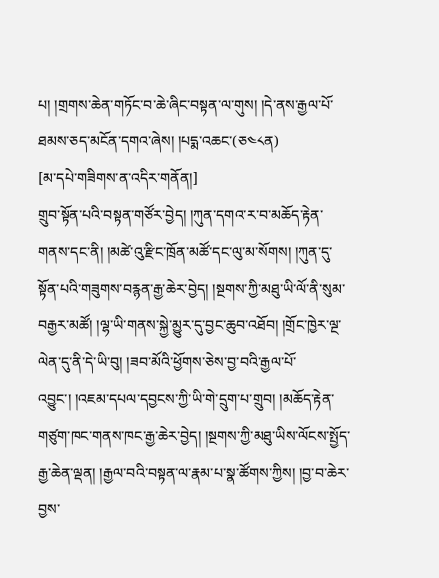པ། །གྲགས་ཆེན་གཏོང་བ་ཆེ་ཞིང་བསྟན་ལ་གུས། །དེ་ནས་རྒྱལ་པོ་ཐམས་ཅད་མངོན་དགའ་ཞེས། །པདྨ་འཆང་(ཅ༤༨ན)
[མ་དཔེ་གཟིགས་ན་འདིར་གནོན།]
གྲུབ་སྟོན་པའི་བསྟན་གཙོར་བྱེད། །ཀུན་དགའ་ར་བ་མཆོད་རྟེན་གནས་དང་ནི། །མཚེ་འུ་རྫིང་ཁྲོན་མཚོ་དང་ལུ་མ་སོགས། །ཀུན་དུ་སྟོན་པའི་གཟུགས་བརྙན་རྒྱ་ཆེར་བྱེད། །སྔགས་ཀྱི་མཐུ་ཡི་ལོ་ནི་སུམ་བརྒྱར་མཚོ། །ལྷ་ཡི་གནས་སྐྱེ་མྱུར་དུ་བྱང་ཆུབ་འཐོབ། །གྲོང་ཁྱེར་ལྔ་ལེན་དུ་ནི་དེ་ཡི་བུ། །ཟབ་མོའི་ཕྱོགས་ཅེས་བྱ་བའི་རྒྱལ་པོ་འབྱུང་། །འཇམ་དཔལ་དབྱངས་ཀྱི་ཡི་གེ་དྲུག་པ་གྲུབ། །མཆོད་རྟེན་གཙུག་ཁང་གནས་ཁང་རྒྱ་ཆེར་བྱེད། །སྔགས་ཀྱི་མཐུ་ཡིས་ལོངས་སྤྱོད་རྒྱ་ཆེན་ལྡན། །རྒྱལ་བའི་བསྟན་ལ་རྣམ་པ་སྣ་ཚོགས་ཀྱིས། །བྱ་བ་ཆེར་བྱས་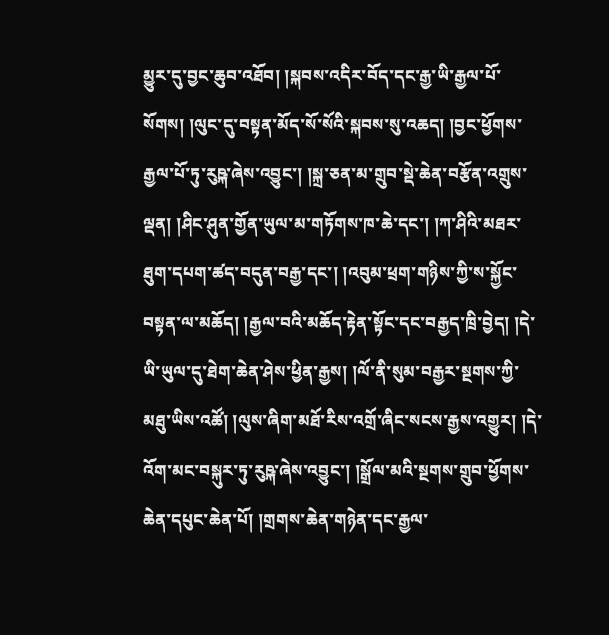མྱུར་དུ་བྱང་ཆུབ་འཐོབ། །སྐབས་འདིར་བོད་དང་རྒྱ་ཡི་རྒྱལ་པོ་སོགས། །ལུང་དུ་བསྟན་མོད་སོ་སོའི་སྐབས་སུ་འཆད། །བྱང་ཕྱོགས་རྒྱལ་པོ་ཏུ་རུཥྐ་ཞེས་འབྱུང་། །སྐྲ་ཅན་མ་གྲུབ་སྡེ་ཆེན་བརྩོན་འགྲུས་ལྡན། །ཤིང་ཤུན་གྱོན་ཡུལ་མ་གཏོགས་ཁ་ཆེ་དང་། །ཀ་ཤིའི་མཐར་ཐུག་དཔག་ཚད་བདུན་བརྒྱ་དང་། །འབུམ་ཕྲག་གཉིས་ཀྱི་ས་སྐྱོང་བསྟན་ལ་མཆོད། །རྒྱལ་བའི་མཆོད་རྟེན་སྟོང་དང་བརྒྱད་ཁྲི་བྱེད། །དེ་ཡི་ཡུལ་དུ་ཐེག་ཆེན་ཤེས་ཕྱིན་རྒྱས། །ལོ་ནི་སུམ་བརྒྱར་སྔགས་ཀྱི་མཐུ་ཡིས་འཚོ། །ལུས་ཞིག་མཐོ་རིས་འགྲོ་ཞིང་སངས་རྒྱས་འགྱུར། །དེ་འོག་མང་བསྐུར་ཏུ་རུཥྐ་ཞེས་འབྱུང་། །སྒྲོལ་མའི་སྔགས་གྲུབ་ཕྱོགས་ཆེན་དཔུང་ཆེན་པོ། །གྲགས་ཆེན་གཉེན་དང་རྒྱལ་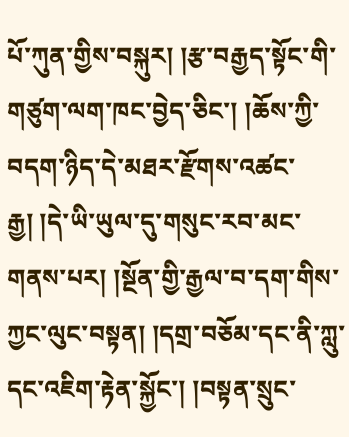པོ་ཀུན་གྱིས་བསྐུར། །རྩ་བརྒྱད་སྟོང་གི་གཙུག་ལག་ཁང་བྱེད་ཅིང་། །ཆོས་ཀྱི་བདག་ཉིད་དེ་མཐར་རྫོགས་འཚང་རྒྱ། །དེ་ཡི་ཡུལ་དུ་གསུང་རབ་མང་གནས་པར། །སྔོན་གྱི་རྒྱལ་བ་དག་གིས་ཀྱང་ལུང་བསྟན། །དགྲ་བཅོམ་དང་ནི་ཀླུ་དང་འཇིག་རྟེན་སྐྱོང་། །བསྟན་སྲུང་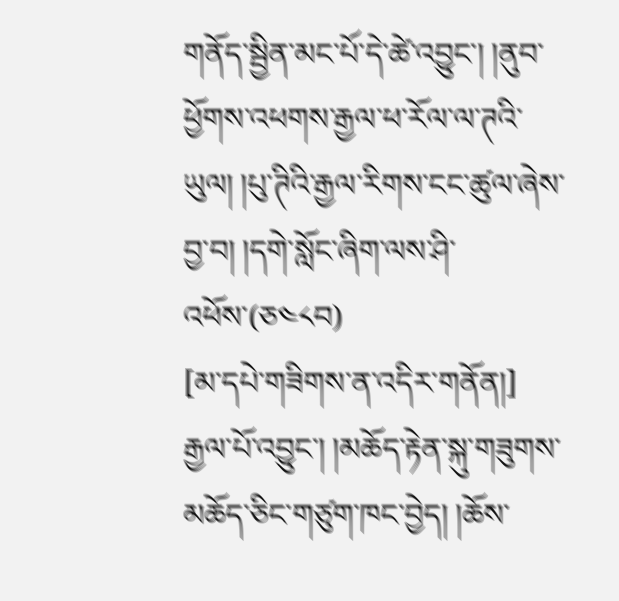གནོད་སྦྱིན་མང་པོ་དེ་ཚེ་འབྱུང་། །ནུབ་ཕྱོགས་འཕགས་རྒྱལ་ཕ་རོལ་ལ་ཊའི་ཡུལ། །པུ་ཊིའི་རྒྱལ་རིགས་ངང་ཚུལ་ཞེས་བྱ་བ། །དགེ་སློང་ཞིག་ལས་ཤི་འཕོས་(ཅ༤༨བ)
[མ་དཔེ་གཟིགས་ན་འདིར་གནོན།]
རྒྱལ་པོ་འབྱུང་། །མཆོད་རྟེན་སྐུ་གཟུགས་མཆོད་ཅིང་གཙུག་ཁང་བྱེད། །ཆོས་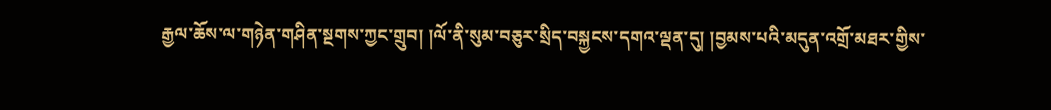རྒྱལ་ཆོས་ལ་གཉེན་གཤིན་སྔགས་ཀྱང་གྲུབ། །ལོ་ནི་སུམ་བཅུར་སྲིད་བསྐྱངས་དགའ་ལྡན་དུ། །བྱམས་པའི་མདུན་འགྲོ་མཐར་གྱིས་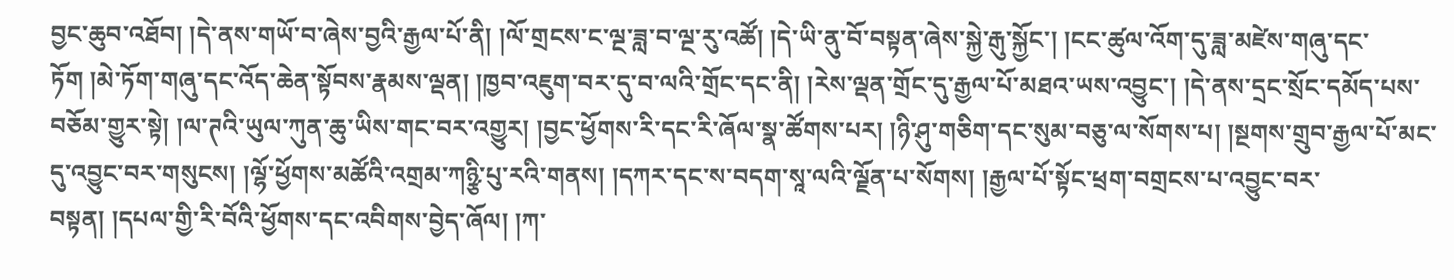བྱང་ཆུབ་འཐོབ། །དེ་ནས་གཡོ་བ་ཞེས་བྱའི་རྒྱལ་པོ་ནི། །ལོ་གྲངས་ང་ལྔ་ཟླ་བ་ལྔ་རུ་འཚོ། །དེ་ཡི་ནུ་བོ་བསྟན་ཞེས་སྐྱེ་རྒུ་སྐྱོང་། །ངང་ཚུལ་འོག་དུ་ཟླ་མཛེས་གཞུ་དང་ཏོག །མེ་ཏོག་གཞུ་དང་འོད་ཆེན་སྟོབས་རྣམས་ལྡན། །ཁྱབ་འཇུག་བར་དུ་བ་ལའི་གྲོང་དང་ནི། །རེས་ལྡན་གྲོང་དུ་རྒྱལ་པོ་མཐའ་ཡས་འབྱུང་། །དེ་ནས་དྲང་སྲོང་དམོད་པས་བཅོམ་གྱུར་སྟེ། །ལ་ཊའི་ཡུལ་ཀུན་ཆུ་ཡིས་གང་བར་འགྱུར། །བྱང་ཕྱོགས་རི་དང་རི་ཞོལ་སྣ་ཚོགས་པར། །ཉི་ཤུ་གཅིག་དང་སུམ་བཅུ་ལ་སོགས་པ། །སྔགས་གྲུབ་རྒྱལ་པོ་མང་དུ་འབྱུང་བར་གསུངས། །ལྷོ་ཕྱོགས་མཚོའི་འགྲམ་ཀཉྩི་པུ་རའི་གནས། །དཀར་དང་ས་བདག་སཱ་ལའི་ལྗོན་པ་སོགས། །རྒྱལ་པོ་སྟོང་ཕྲག་བགྲངས་པ་འབྱུང་བར་བསྟན། །དཔལ་གྱི་རི་བོའི་ཕྱོགས་དང་འབིགས་བྱེད་ཞོལ། །ཀ་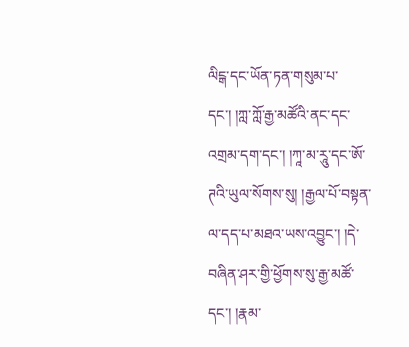ལིངྒ་དང་ཡོན་ཏན་གསུམ་པ་དང་། །ཀླ་ཀློ་རྒྱ་མཚོའི་ནང་དང་འགྲམ་དག་དང་། །ཀཱ་མ་རཱུ་དང་ཨོ་ཊའི་ཡུལ་སོགས་སུ། །རྒྱལ་པོ་བསྟན་ལ་དད་པ་མཐའ་ཡས་འབྱུང་། །དེ་བཞིན་ཤར་གྱི་ཕྱོགས་སུ་རྒྱ་མཚོ་དང་། །རྣམ་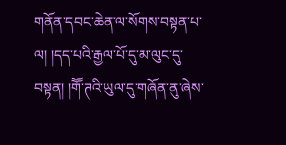གནོན་དབང་ཆེན་ལ་སོགས་བསྟན་པ་ལ། །དད་པའི་རྒྱལ་པོ་དུ་མ་ལུང་དུ་བསྟན། །གཽ་ཊའི་ཡུལ་དུ་གཞོན་ནུ་ཞེས་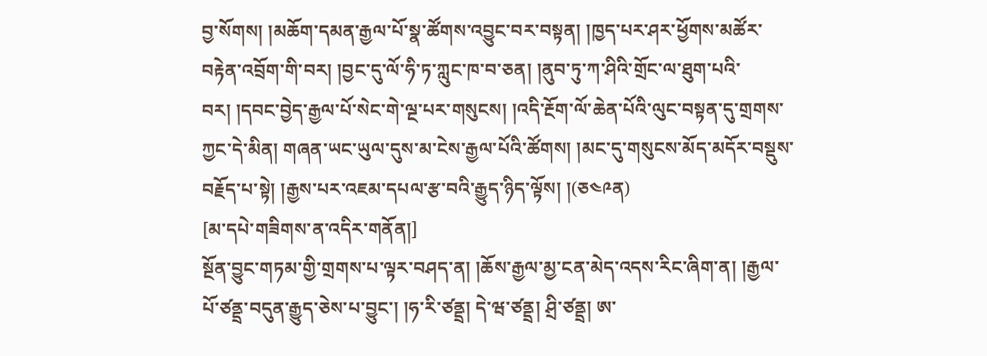བྱ་སོགས། །མཆོག་དམན་རྒྱལ་པོ་སྣ་ཚོགས་འབྱུང་བར་བསྟན། །ཁྱད་པར་ཤར་ཕྱོགས་མཚོར་བརྟེན་འབྲོག་གི་བར། །བྱང་དུ་ལོ་ཧི་ཏ་ཀླུང་ཁ་བ་ཅན། །ནུབ་ཏུ་ཀ་ཤིའི་གྲོང་ལ་ཐུག་པའི་བར། །དབང་བྱེད་རྒྱལ་པོ་སེང་གེ་ལྔ་པར་གསུངས། །འདི་རྔོག་ལོ་ཆེན་པོའི་ལུང་བསྟན་དུ་གྲགས་ཀྱང་དེ་མིན། གཞན་ཡང་ཡུལ་དུས་མ་ངེས་རྒྱལ་པོའི་ཚོགས། །མང་དུ་གསུངས་མོད་མདོར་བསྡུས་བརྗོད་པ་སྟེ། །རྒྱས་པར་འཇམ་དཔལ་རྩ་བའི་རྒྱུད་ཉིད་ལྟོས། །(ཅ༤༩ན)
[མ་དཔེ་གཟིགས་ན་འདིར་གནོན།]
སྔོན་བྱུང་གཏམ་གྱི་གྲགས་པ་ལྟར་བཤད་ན། །ཆོས་རྒྱལ་མྱ་ངན་མེད་འདས་རིང་ཞིག་ན། །རྒྱལ་པོ་ཙནྡྲ་བདུན་རྒྱུད་ཅེས་པ་བྱུང་། །ཧ་རི་ཙནྡྲ། དེ་ཝ་ཙནྡྲ། ཤྲི་ཙནྡྲ། ཨ་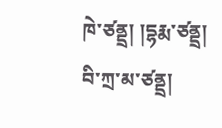ཁེ་ཙནྡྲ། །དྷརྨ་ཙནྡྲ། བི་ཀྲ་མ་ཙནྡྲ།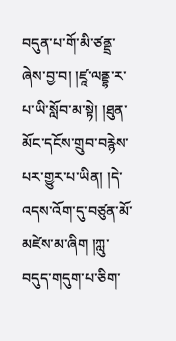བདུན་པ་གོ་མི་ཙནྡྲ་ཞེས་བྱ་བ། །ཛཱ་ལནྡྷ་ར་པ་ཡི་སློབ་མ་སྟེ། །ཐུན་མོང་དངོས་གྲུབ་བརྙེས་པར་གྱུར་པ་ཡིན། །དེ་འདས་འོག་དུ་བཙུན་མོ་མཛེས་མ་ཞིག །ཀླུ་བདུད་གདུག་པ་ཅིག་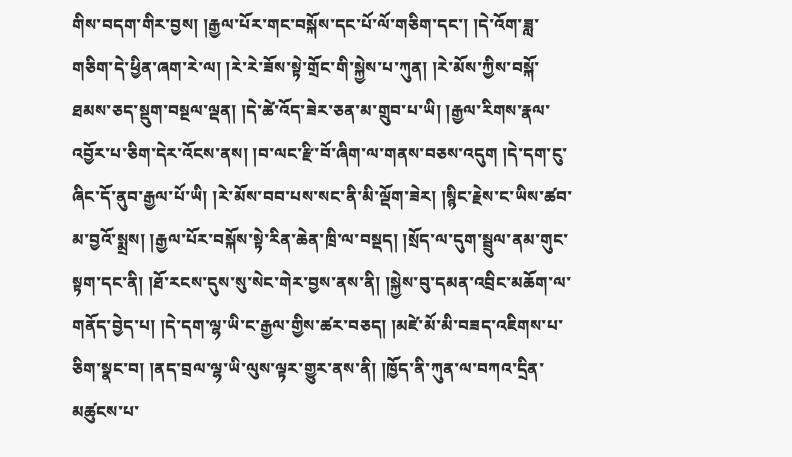གིས་བདག་གིར་བྱས། །རྒྱལ་པོར་གང་བསྐོས་དང་པོ་ལོ་གཅིག་དང་། །དེ་འོག་ཟླ་གཅིག་དེ་ཕྱིན་ཞག་རེ་ལ། །རེ་རེ་ཟོས་སྟེ་གྲོང་གི་སྐྱེས་པ་ཀུན། །རེ་མོས་ཀྱིས་བསྐོ་ཐམས་ཅད་སྡུག་བསྔལ་ལྡན། །དེ་ཚེ་འོད་ཟེར་ཅན་མ་གྲུབ་པ་ཡི། །རྒྱལ་རིགས་རྣལ་འབྱོར་པ་ཅིག་དེར་འོངས་ནས། །བ་ལང་རྫི་བོ་ཞིག་ལ་གནས་བཅས་འདུག །དེ་དག་ངུ་ཞིང་དོ་ནུབ་རྒྱལ་པོ་ཡི། །རེ་མོས་བབ་པས་སང་ནི་མི་ལྡོག་ཟེར། །སྙིང་རྗེས་ང་ཡིས་ཚབ་མ་བྱའོ་སྨྲས། །རྒྱལ་པོར་བསྐོས་སྟེ་རིན་ཆེན་ཁྲི་ལ་བསྡད། །སྲོད་ལ་དུག་སྦྲུལ་ནམ་གུང་སྟག་དང་ནི། །ཐོ་རངས་དུས་སུ་སེང་གེར་བྱས་ནས་ནི། །སྐྱེས་བུ་དམན་འབྲིང་མཆོག་ལ་གནོད་བྱེད་པ། །དེ་དག་ལྷ་ཡི་ང་རྒྱལ་གྱིས་ཚར་བཅད། །མཛེ་མོ་མི་བཟད་འཇིགས་པ་ཅིག་སྣང་བ། །ནད་བྲལ་ལྷ་ཡི་ལུས་ལྟར་གྱུར་ནས་ནི། །ཁྱོད་ནི་ཀུན་ལ་བཀའ་དྲིན་མཚུངས་པ་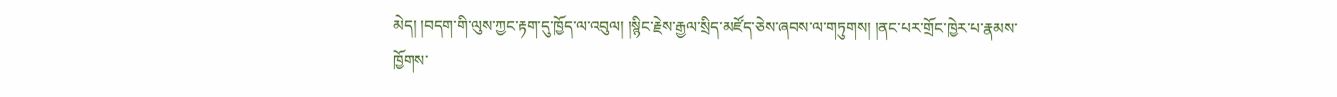མེད། །བདག་གི་ལུས་ཀྱང་རྟག་དུ་ཁྱོད་ལ་འབུལ། །སྙིང་རྗེས་རྒྱལ་སྲིད་མཛོད་ཅེས་ཞབས་ལ་གཏུགས། །ནང་པར་གྲོང་ཁྱེར་པ་རྣམས་ཁྱོགས་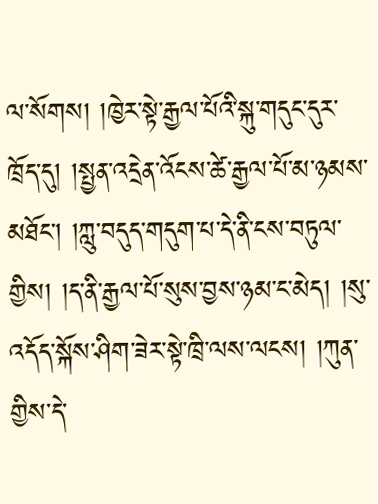ལ་སོགས། །ཁྱེར་སྟེ་རྒྱལ་པོའི་སྐུ་གདུང་དུར་ཁྲོད་དུ། །སྤྱན་འདྲེན་འོངས་ཚེ་རྒྱལ་པོ་མ་ཉམས་མཐོང་། །ཀླུ་བདུད་གདུག་པ་དེ་ནི་ངས་བཏུལ་གྱིས། །ད་ནི་རྒྱལ་པོ་སུས་བྱས་ཉམ་ང་མེད། །སུ་འདོད་སྐོས་ཤིག་ཟེར་སྟེ་ཁྲི་ལས་ལངས། །ཀུན་གྱིས་དེ་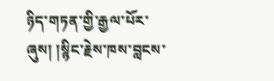ཉིད་གཏན་གྱི་རྒྱལ་པོར་ཞུས། །སྙིང་རྗེས་ཁས་བླངས་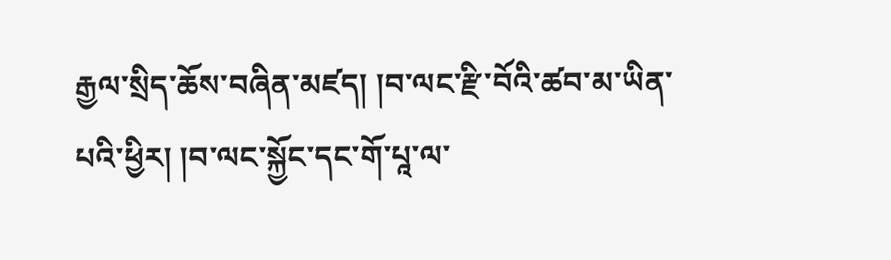རྒྱལ་སྲིད་ཆོས་བཞིན་མཛད། །བ་ལང་རྫི་བོའི་ཚབ་མ་ཡིན་པའི་ཕྱིར། །བ་ལང་སྐྱོང་དང་གོ་པཱ་ལ་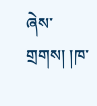ཞེས་གྲགས། །ཁ་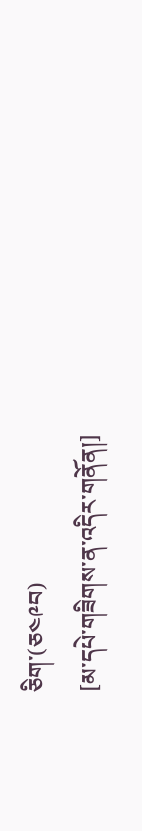ཅིག་(ཅ༤༩བ)
[མ་དཔེ་གཟིགས་ན་འདིར་གནོན།]